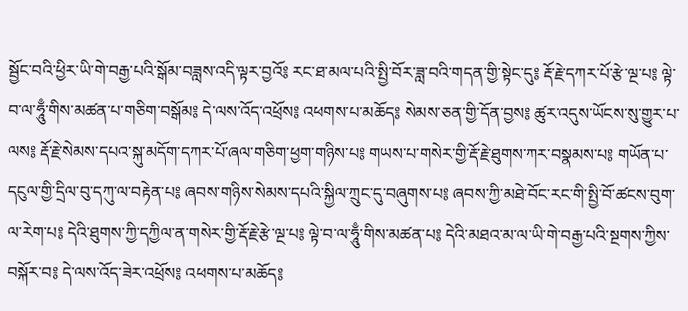སྦྱོང་བའི་ཕྱིར་ཡི་གེ་བརྒྱ་པའི་སྒོམ་བཟླས་འདི་ལྟར་བྱའོ༔ རང་ཐ་མལ་པའི་སྤྱི་བོར་ཟླ་བའི་གདན་གྱི་སྟེང་དུ༔ རྡོ་རྗེ་དཀར་པོ་རྩེ་ལྔ་པ༔ ལྟེ་བ་ལ་ཧཱུྃ་གིས་མཚན་པ་གཅིག་བསྒོམ༔ དེ་ལས་འོད་འཕྲོས༔ འཕགས་པ་མཆོད༔ སེམས་ཅན་གྱི་དོན་བྱས༔ ཚུར་འདུས་ཡོངས་སུ་གྱུར་པ་ལས༔ རྡོ་རྗེ་སེམས་དཔའ་སྐུ་མདོག་དཀར་པོ་ཞལ་གཅིག་ཕྱག་གཉིས་པ༔ གཡས་པ་གསེར་གྱི་རྡོ་རྗེ་ཐུགས་ཀར་བསྣམས་པ༔ གཡོན་པ་དངུལ་གྱི་དྲིལ་བུ་དཀུ་ལ་བརྟེན་པ༔ ཞབས་གཉིས་སེམས་དཔའི་སྐྱིལ་ཀྲུང་དུ་བཞུགས་པ༔ ཞབས་ཀྱི་མཐེ་བོང་རང་གི་སྤྱི་བོ་ཚངས་བུག་ལ་རེག་པ༔ དེའི་ཐུགས་ཀྱི་དཀྱིལ་ན་གསེར་གྱི་རྡོ་རྗེ་རྩེ་ལྔ་པ༔ ལྟེ་བ་ལ་ཧཱུྃ་གིས་མཚན་པ༔ དེའི་མཐའ་མ་ལ་ཡི་གེ་བརྒྱ་པའི་སྔགས་ཀྱིས་བསྐོར་བ༔ དེ་ལས་འོད་ཟེར་འཕྲོས༔ འཕགས་པ་མཆོད༔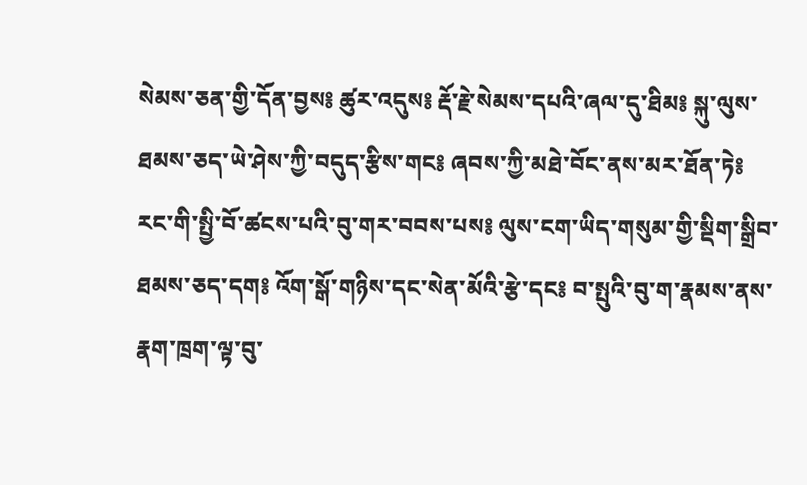སེམས་ཅན་གྱི་དོན་བྱས༔ ཚུར་འདུས༔ རྡོ་རྗེ་སེམས་དཔའི་ཞལ་དུ་ཐིམ༔ སྐུ་ལུས་ཐམས་ཅད་ཡེ་ཤེས་ཀྱི་བདུད་རྩིས་གང༔ ཞབས་ཀྱི་མཐེ་བོང་ནས་མར་ཐོན་ཏེ༔ རང་གི་སྤྱི་བོ་ཚངས་པའི་བུ་གར་བབས་པས༔ ལུས་ངག་ཡིད་གསུམ་གྱི་སྡིག་སྒྲིབ་ཐམས་ཅད་དག༔ འོག་སྒོ་གཉིས་དང་སེན་མོའི་རྩེ་དང༔ བ་སྤུའི་བུ་ག་རྣམས་ནས་རྣག་ཁྲག་ལྟ་བུ་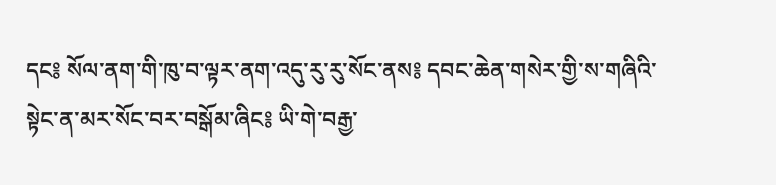དང༔ སོལ་ནག་གི་ཁུ་བ་ལྟར་ནག་འདུ་རུ་རུ་སོང་ནས༔ དབང་ཆེན་གསེར་གྱི་ས་གཞིའི་སྟེང་ན་མར་སོང་བར་བསྒོམ་ཞིང༔ ཡི་གེ་བརྒྱ་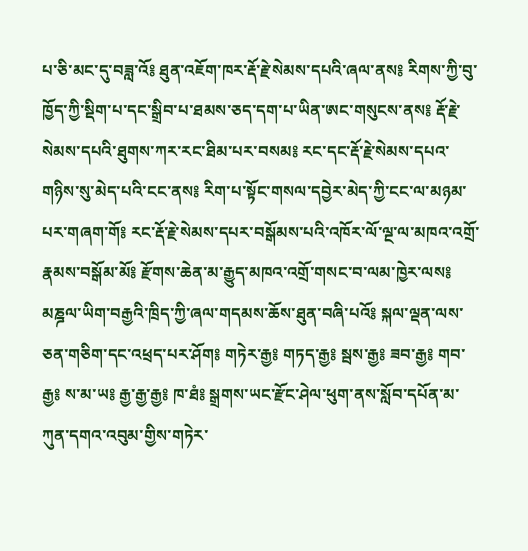པ་ཅི་མང་དུ་བཟླ་འོ༔ ཐུན་འཇོག་ཁར་རྡོ་རྗེ་སེམས་དཔའི་ཞལ་ནས༔ རིགས་ཀྱི་བུ་ཁྱོད་ཀྱི་སྡིག་པ་དང་སྒྲིབ་པ་ཐམས་ཅད་དག་པ་ཡིན་ཨང་གསུངས་ནས༔ རྡོ་རྗེ་སེམས་དཔའི་ཐུགས་ཀར་རང་ཐིམ་པར་བསམ༔ རང་དང་རྡོ་རྗེ་སེམས་དཔའ་གཉིས་སུ་མེད་པའི་ངང་ནས༔ རིག་པ་སྟོང་གསལ་དབྱེར་མེད་ཀྱི་ངང་ལ་མཉམ་པར་གཞག་གོ༔ རང་རྡོ་རྗེ་སེམས་དཔར་བསྒོམས་པའི་འཁོར་ལོ་ལྔ་ལ་མཁའ་འགྲོ་རྣམས་བསྒོམ་མོ༔ རྫོགས་ཆེན་མ་རྒྱུད་མཁའ་འགྲོ་གསང་བ་ལམ་ཁྱེར་ལས༔ མཎྜལ་ཡིག་བརྒྱའི་ཁྲིད་ཀྱི་ཞལ་གདམས་ཆོས་ཐུན་བཞི་པའོ༔ སྐལ་ལྡན་ལས་ཅན་གཅིག་དང་འཕྲད་པར་ཤོག༔ གཏེར་རྒྱ༔ གཏད་རྒྱ༔ སྦས་རྒྱ༔ ཟབ་རྒྱ༔ གབ་རྒྱ༔ ས་མ་ཡ༔ རྒྱ་རྒྱ་རྒྱ༔ ཁ་ཐཾ༔ སྒྲགས་ཡང་རྫོང་ཤེལ་ཕུག་ནས་སློབ་དཔོན་མ་ཀུན་དགའ་འབུམ་གྱིས་གཏེར་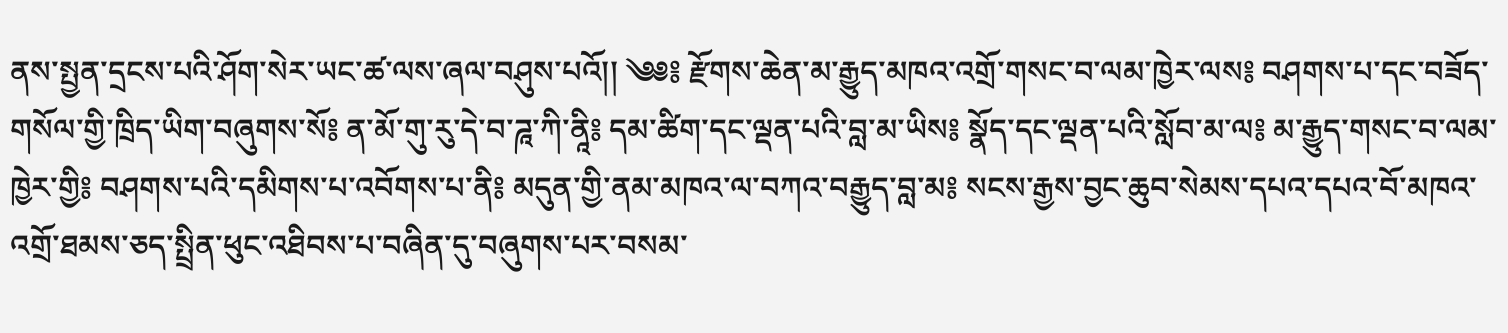ནས་སྤྱན་དྲངས་པའི་ཤོག་སེར་ཡང་ཚ་ལས་ཞལ་བཤུས་པའོ།། ༄༅༔ རྫོགས་ཆེན་མ་རྒྱུད་མཁའ་འགྲོ་གསང་བ་ལམ་ཁྱེར་ལས༔ བཤགས་པ་དང་བཟོད་གསོལ་གྱི་ཁྲིད་ཡིག་བཞུགས་སོ༔ ན་མོ་གུ་རུ་དེ་བ་ཌཱ་ཀི་ནཱི༔ དམ་ཚིག་དང་ལྡན་པའི་བླ་མ་ཡིས༔ སྣོད་དང་ལྡན་པའི་སློབ་མ་ལ༔ མ་རྒྱུད་གསང་བ་ལམ་ཁྱེར་གྱི༔ བཤགས་པའི་དམིགས་པ་འབོགས་པ་ནི༔ མདུན་གྱི་ནམ་མཁའ་ལ་བཀའ་བརྒྱུད་བླ་མ༔ སངས་རྒྱས་བྱང་ཆུབ་སེམས་དཔའ་དཔའ་བོ་མཁའ་འགྲོ་ཐམས་ཅད་སྤྲིན་ཕུང་འཐིབས་པ་བཞིན་དུ་བཞུགས་པར་བསམ་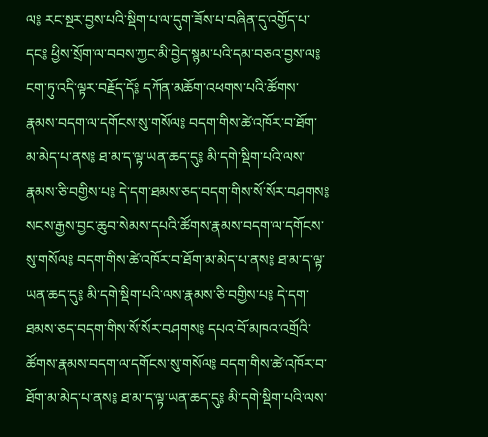ལ༔ རང་སྔར་བྱས་པའི་སྡིག་པ་ལ་དུག་ཟོས་པ་བཞིན་དུ་འགྱོད་པ་དང༔ ཕྱིས་སྲོག་ལ་བབས་ཀྱང་མི་བྱེད་སྙམ་པའི་དམ་བཅའ་བྱས་ལ༔ ངག་ཏུ་འདི་ལྟར་བརྗོད་དོ༔ དཀོན་མཆོག་འཕགས་པའི་ཚོགས་རྣམས་བདག་ལ་དགོངས་སུ་གསོལ༔ བདག་གིས་ཚེ་འཁོར་བ་ཐོག་མ་མེད་པ་ནས༔ ཐ་མ་ད་ལྟ་ཡན་ཆད་དུ༔ མི་དགེ་སྡིག་པའི་ལས་རྣམས་ཅི་བགྱིས་པ༔ དེ་དག་ཐམས་ཅད་བདག་གིས་སོ་སོར་བཤགས༔ སངས་རྒྱས་བྱང་ཆུབ་སེམས་དཔའི་ཚོགས་རྣམས་བདག་ལ་དགོངས་སུ་གསོལ༔ བདག་གིས་ཚེ་འཁོར་བ་ཐོག་མ་མེད་པ་ནས༔ ཐ་མ་ད་ལྟ་ཡན་ཆད་དུ༔ མི་དགེ་སྡིག་པའི་ལས་རྣམས་ཅི་བགྱིས་པ༔ དེ་དག་ཐམས་ཅད་བདག་གིས་སོ་སོར་བཤགས༔ དཔའ་བོ་མཁའ་འགྲོའི་ཚོགས་རྣམས་བདག་ལ་དགོངས་སུ་གསོལ༔ བདག་གིས་ཚེ་འཁོར་བ་ཐོག་མ་མེད་པ་ནས༔ ཐ་མ་ད་ལྟ་ཡན་ཆད་དུ༔ མི་དགེ་སྡིག་པའི་ལས་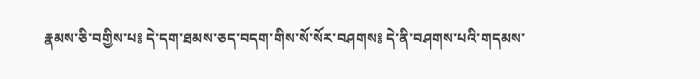རྣམས་ཅི་བགྱིས་པ༔ དེ་དག་ཐམས་ཅད་བདག་གིས་སོ་སོར་བཤགས༔ དེ་ནི་བཤགས་པའི་གདམས་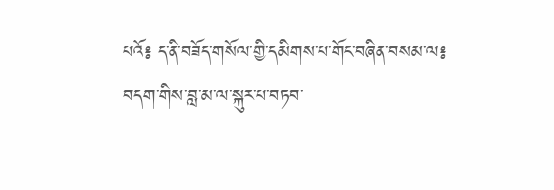པའོ༔ ད་ནི་བཟོད་གསོལ་གྱི་དམིགས་པ་གོང་བཞིན་བསམ་ལ༔ བདག་གིས་བླ་མ་ལ་སྐུར་པ་བཏབ་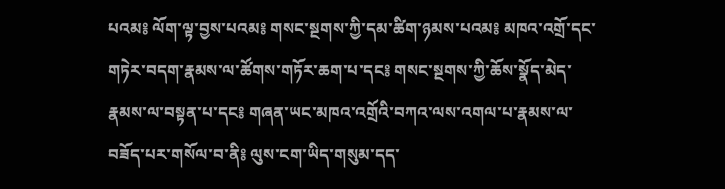པའམ༔ ལོག་ལྟ་བྱས་པའམ༔ གསང་སྔགས་ཀྱི་དམ་ཚིག་ཉམས་པའམ༔ མཁའ་འགྲོ་དང་གཏེར་བདག་རྣམས་ལ་ཚོགས་གཏོར་ཆག་པ་དང༔ གསང་སྔགས་ཀྱི་ཆོས་སྣོད་མེད་རྣམས་ལ་བསྟན་པ་དང༔ གཞན་ཡང་མཁའ་འགྲོའི་བཀའ་ལས་འགལ་པ་རྣམས་ལ་བཟོད་པར་གསོལ་བ་ནི༔ ལུས་ངག་ཡིད་གསུམ་དད་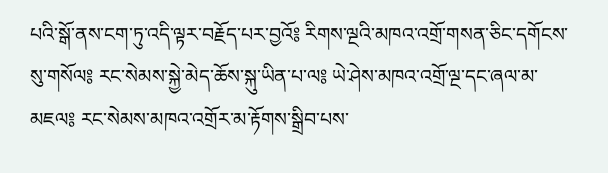པའི་སྒོ་ནས་ངག་ཏུ་འདི་ལྟར་བརྗོད་པར་བྱའོ༔ རིགས་ལྔའི་མཁའ་འགྲོ་གསན་ཅིང་དགོངས་སུ་གསོལ༔ རང་སེམས་སྐྱེ་མེད་ཆོས་སྐུ་ཡིན་པ་ལ༔ ཡེ་ཤེས་མཁའ་འགྲོ་ལྔ་དང་ཞལ་མ་མཇལ༔ རང་སེམས་མཁའ་འགྲོར་མ་རྟོགས་སྒྲིབ་པས་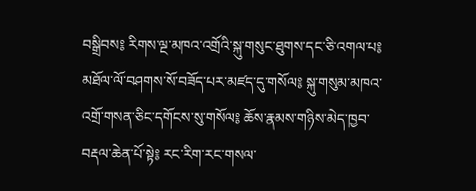བསྒྲིབས༔ རིགས་ལྔ་མཁའ་འགྲོའི་སྐུ་གསུང་ཐུགས་དང་ཅི་འགལ་པ༔ མཐོལ་ལོ་བཤགས་སོ་བཟོད་པར་མཛད་དུ་གསོལ༔ སྐུ་གསུམ་མཁའ་འགྲོ་གསན་ཅིང་དགོངས་སུ་གསོལ༔ ཆོས་རྣམས་གཉིས་མེད་ཁྱབ་བརྡལ་ཆེན་པོ་སྟེ༔ རང་རིག་རང་གསལ་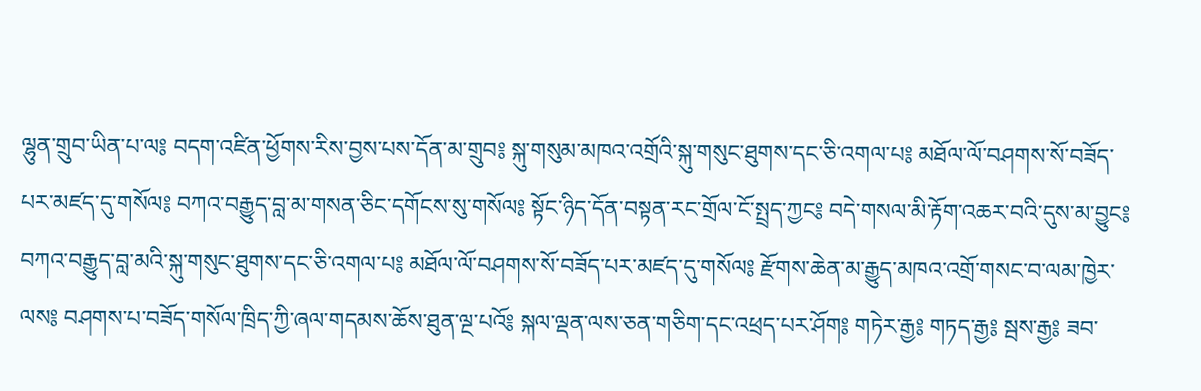ལྷུན་གྲུབ་ཡིན་པ་ལ༔ བདག་འཛིན་ཕྱོགས་རིས་བྱས་པས་དོན་མ་གྲུབ༔ སྐུ་གསུམ་མཁའ་འགྲོའི་སྐུ་གསུང་ཐུགས་དང་ཅི་འགལ་པ༔ མཐོལ་ལོ་བཤགས་སོ་བཟོད་པར་མཛད་དུ་གསོལ༔ བཀའ་བརྒྱུད་བླ་མ་གསན་ཅིང་དགོངས་སུ་གསོལ༔ སྟོང་ཉིད་དོན་བསྟན་རང་གྲོལ་ངོ་སྤྲད་ཀྱང༔ བདེ་གསལ་མི་རྟོག་འཆར་བའི་དུས་མ་བྱུང༔ བཀའ་བརྒྱུད་བླ་མའི་སྐུ་གསུང་ཐུགས་དང་ཅི་འགལ་པ༔ མཐོལ་ལོ་བཤགས་སོ་བཟོད་པར་མཛད་དུ་གསོལ༔ རྫོགས་ཆེན་མ་རྒྱུད་མཁའ་འགྲོ་གསང་བ་ལམ་ཁྱེར་ལས༔ བཤགས་པ་བཟོད་གསོལ་ཁྲིད་ཀྱི་ཞལ་གདམས་ཆོས་ཐུན་ལྔ་པའོ༔ སྐལ་ལྡན་ལས་ཅན་གཅིག་དང་འཕྲད་པར་ཤོག༔ གཏེར་རྒྱ༔ གཏད་རྒྱ༔ སྦས་རྒྱ༔ ཟབ་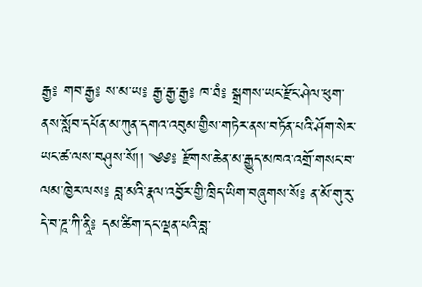རྒྱ༔ གབ་རྒྱ༔ ས་མ་ཡ༔ རྒྱ་རྒྱ་རྒྱ༔ ཁ་ཐཾ༔ སྒྲགས་ཡང་རྫོང་ཤེལ་ཕུག་ནས་སློབ་དཔོན་མ་ཀུན་དགའ་འབུམ་གྱིས་གཏེར་ནས་བཏོན་པའི་ཤོག་སེར་ཡང་ཚ་ལས་བཤུས་སོ།། ༄༅༔ རྫོགས་ཆེན་མ་རྒྱུད་མཁའ་འགྲོ་གསང་བ་ལམ་ཁྱེར་ལས༔ བླ་མའི་རྣལ་འབྱོར་གྱི་ཁྲིད་ཡིག་བཞུགས་སོ༔ ན་མོ་གུ་རུ་དེ་བ་ཌཱ་ཀི་ནཱི༔ དམ་ཚིག་དང་ལྡན་པའི་བླ་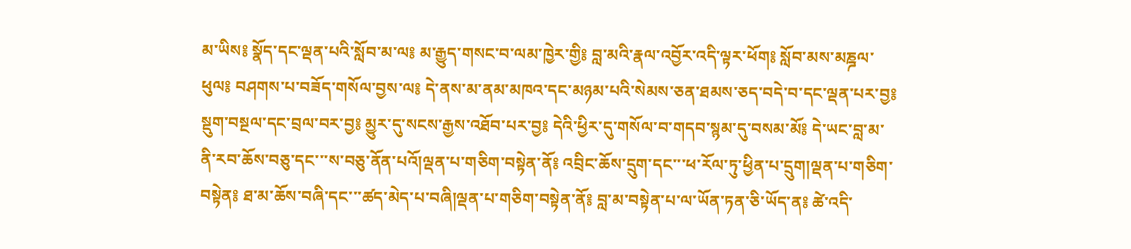མ་ཡིས༔ སྣོད་དང་ལྡན་པའི་སློབ་མ་ལ༔ མ་རྒྱུད་གསང་བ་ལམ་ཁྱེར་གྱི༔ བླ་མའི་རྣལ་འབྱོར་འདི་ལྟར་ཕོག༔ སློབ་མས་མཎྜལ་ཕུལ༔ བཤགས་པ་བཟོད་གསོལ་བྱས་ལ༔ དེ་ནས་མ་ནམ་མཁའ་དང་མཉམ་པའི་སེམས་ཅན་ཐམས་ཅད་བདེ་བ་དང་ལྡན་པར་བྱ༔ སྡུག་བསྔལ་དང་བྲལ་བར་བྱ༔ མྱུར་དུ་སངས་རྒྱས་འཐོབ་པར་བྱ༔ དེའི་ཕྱིར་དུ་གསོལ་བ་གདབ་སྙམ་དུ་བསམ་མོ༔ དེ་ཡང་བླ་མ་ནི་རབ་ཆོས་བཅུ་དང་་་ས་བཅུ་ནོན་པའོ།ལྡན་པ་གཅིག་བསྟེན་ནོ༔ འབྲིང་ཆོས་དྲུག་དང་་་ཕ་རོལ་ཏུ་ཕྱིན་པ་དྲུག།ལྡན་པ་གཅིག་བསྟེན༔ ཐ་མ་ཆོས་བཞི་དང་་་ཚད་མེད་པ་བཞི།ལྡན་པ་གཅིག་བསྟེན་ནོ༔ བླ་མ་བསྟེན་པ་ལ་ཡོན་ཏན་ཅི་ཡོད་ན༔ ཚེ་འདི་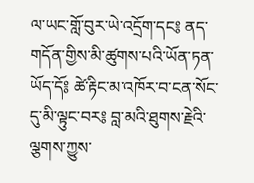ལ་ཡང་གློ་བུར་ཡེ་འདྲོག་དང༔ ནད་གདོན་གྱིས་མི་ཚུགས་པའི་ཡོན་ཏན་ཡོད་དོ༔ ཚེ་རྟིང་མ་འཁོར་བ་ངན་སོང་དུ་མི་ལྟུང་བར༔ བླ་མའི་ཐུགས་རྗེའི་ལྕགས་ཀྱུས་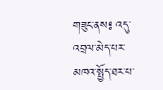གཟུང་ནས༔ འདུ་འབྲལ་མེད་པར་མཁའ་སྤྱོད་ཐར་པ་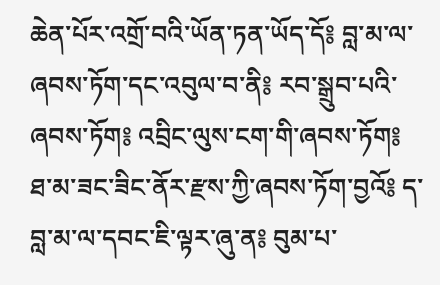ཆེན་པོར་འགྲོ་བའི་ཡོན་ཏན་ཡོད་དོ༔ བླ་མ་ལ་ཞབས་ཏོག་དང་འབུལ་བ་ནི༔ རབ་སྒྲུབ་པའི་ཞབས་ཏོག༔ འབྲིང་ལུས་ངག་གི་ཞབས་ཏོག༔ ཐ་མ་ཟང་ཟིང་ནོར་རྫས་ཀྱི་ཞབས་ཏོག་བྱའོ༔ ད་བླ་མ་ལ་དབང་ཇི་ལྟར་ཞུ་ན༔ བུམ་པ་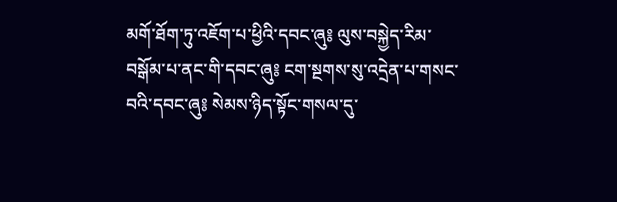མགོ་ཐོག་ཏུ་འཇོག་པ་ཕྱིའི་དབང་ཞུ༔ ལུས་བསྐྱེད་རིམ་བསྒོམ་པ་ནང་གི་དབང་ཞུ༔ ངག་སྔགས་སུ་འདྲེན་པ་གསང་བའི་དབང་ཞུ༔ སེམས་ཉིད་སྟོང་གསལ་དུ་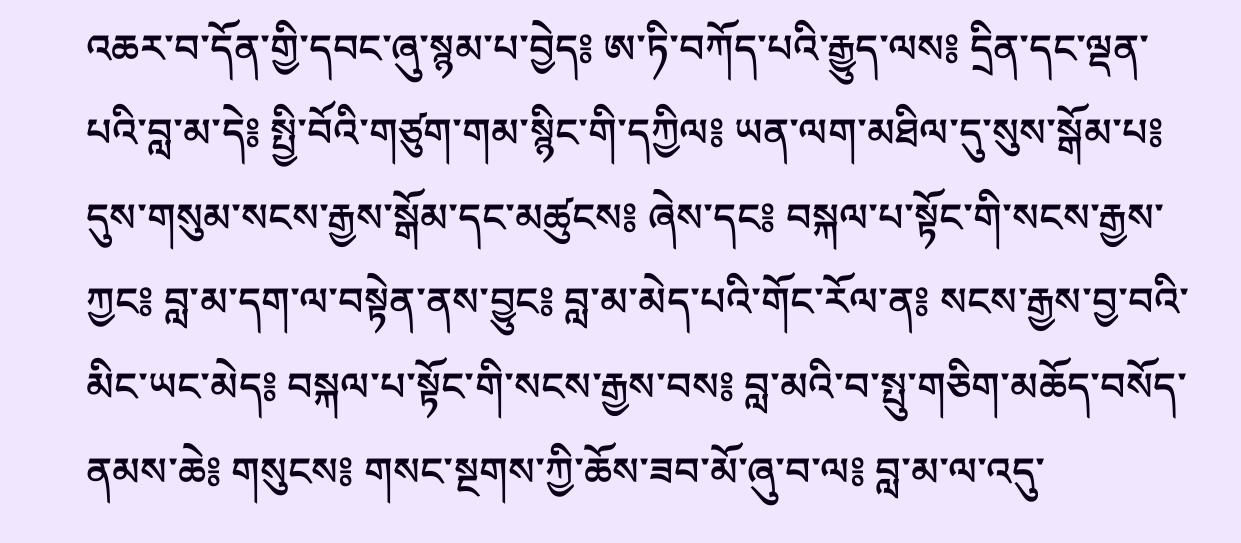འཆར་བ་དོན་གྱི་དབང་ཞུ་སྙམ་པ་བྱེད༔ ཨ་ཏི་བཀོད་པའི་རྒྱུད་ལས༔ དྲིན་དང་ལྡན་པའི་བླ་མ་དེ༔ སྤྱི་བོའི་གཙུག་གམ་སྙིང་གི་དཀྱིལ༔ ཡན་ལག་མཐིལ་དུ་སུས་སྒོམ་པ༔ དུས་གསུམ་སངས་རྒྱས་སྒོམ་དང་མཚུངས༔ ཞེས་དང༔ བསྐལ་པ་སྟོང་གི་སངས་རྒྱས་ཀྱང༔ བླ་མ་དག་ལ་བསྟེན་ནས་བྱུང༔ བླ་མ་མེད་པའི་གོང་རོལ་ན༔ སངས་རྒྱས་བྱ་བའི་མིང་ཡང་མེད༔ བསྐལ་པ་སྟོང་གི་སངས་རྒྱས་བས༔ བླ་མའི་བ་སྤུ་གཅིག་མཆོད་བསོད་ནམས་ཆེ༔ གསུངས༔ གསང་སྔགས་ཀྱི་ཆོས་ཟབ་མོ་ཞུ་བ་ལ༔ བླ་མ་ལ་འདུ་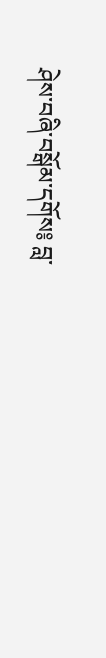ཤེས་བཞི་བསྒོམ་དགོས༔ བླ་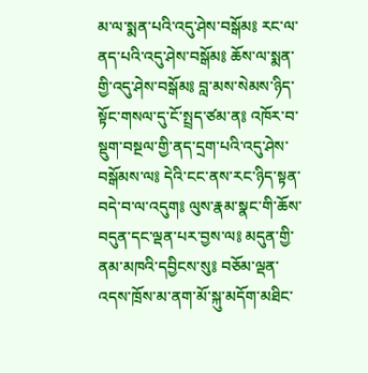མ་ལ་སྨན་པའི་འདུ་ཤེས་བསྒོམ༔ རང་ལ་ནད་པའི་འདུ་ཤེས་བསྒོམ༔ ཆོས་ལ་སྨན་གྱི་འདུ་ཤེས་བསྒོམ༔ བླ་མས་སེམས་ཉིད་སྟོང་གསལ་དུ་ངོ་སྤྲད་ཙམ་ན༔ འཁོར་བ་སྡུག་བསྔལ་གྱི་ནད་དྲག་པའི་འདུ་ཤེས་བསྒོམས་ལ༔ དེའི་ངང་ནས་རང་ཉིད་སྟན་བདེ་བ་ལ་འདུག༔ ལུས་རྣམ་སྣང་གི་ཆོས་བདུན་དང་ལྡན་པར་བྱས་ལ༔ མདུན་གྱི་ནམ་མཁའི་དབྱིངས་སུ༔ བཅོམ་ལྡན་འདས་ཁྲོས་མ་ནག་མོ་སྐུ་མདོག་མཐིང་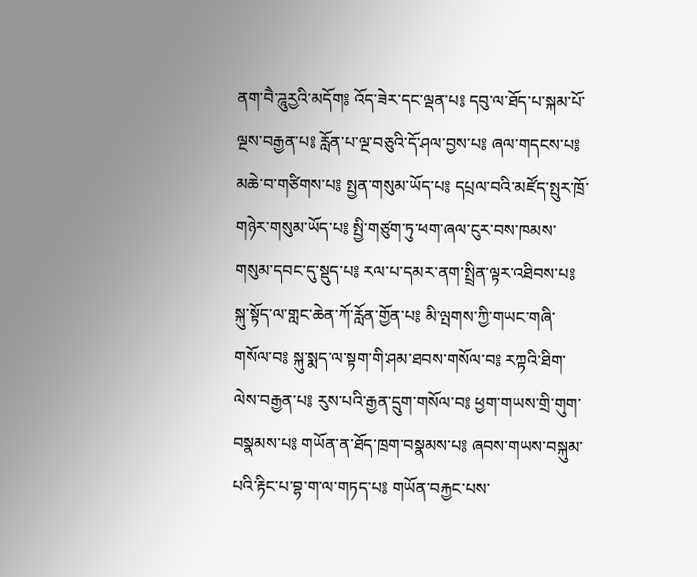ནག་བཻ་ཌཱུརྱའི་མདོག༔ འོད་ཟེར་དང་ལྡན་པ༔ དབུ་ལ་ཐོད་པ་སྐམ་པོ་ལྔས་བརྒྱན་པ༔ རློན་པ་ལྔ་བཅུའི་དོ་ཤལ་བྱས་པ༔ ཞལ་གདངས་པ༔ མཆེ་བ་གཙིགས་པ༔ སྤྱན་གསུམ་ཡོད་པ༔ དཔྲལ་བའི་མཛོད་སྤུར་ཁྲོ་གཉེར་གསུམ་ཡོད་པ༔ སྤྱི་གཙུག་ཏུ་ཕག་ཞལ་ངུར་བས་ཁམས་གསུམ་དབང་དུ་སྡུད་པ༔ རལ་པ་དམར་ནག་སྤྲིན་ལྟར་འཐིབས་པ༔ སྐུ་སྟོད་ལ་གླང་ཆེན་ཀོ་རློན་གྱོན་པ༔ མི་ལྤགས་ཀྱི་གཡང་གཞི་གསོལ་བ༔ སྐུ་སྨད་ལ་སྟག་གི་ཤམ་ཐབས་གསོལ་བ༔ རཀྟའི་ཐིག་ལེས་བརྒྱན་པ༔ རུས་པའི་རྒྱན་དྲུག་གསོལ་བ༔ ཕྱག་གཡས་གྲི་གུག་བསྣམས་པ༔ གཡོན་ན་ཐོད་ཁྲག་བསྣམས་པ༔ ཞབས་གཡས་བསྐུམ་པའི་རྟིང་པ་བྷ་ག་ལ་གཏད་པ༔ གཡོན་བརྐྱང་པས་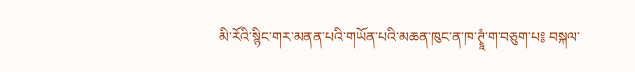མི་རོའི་སྙིང་གར་མནན་པའི་གཡོན་པའི་མཆན་ཁུང་ན་ཁ་ཊྭཱཾ་ག་བཅུག་པ༔ བསྐལ་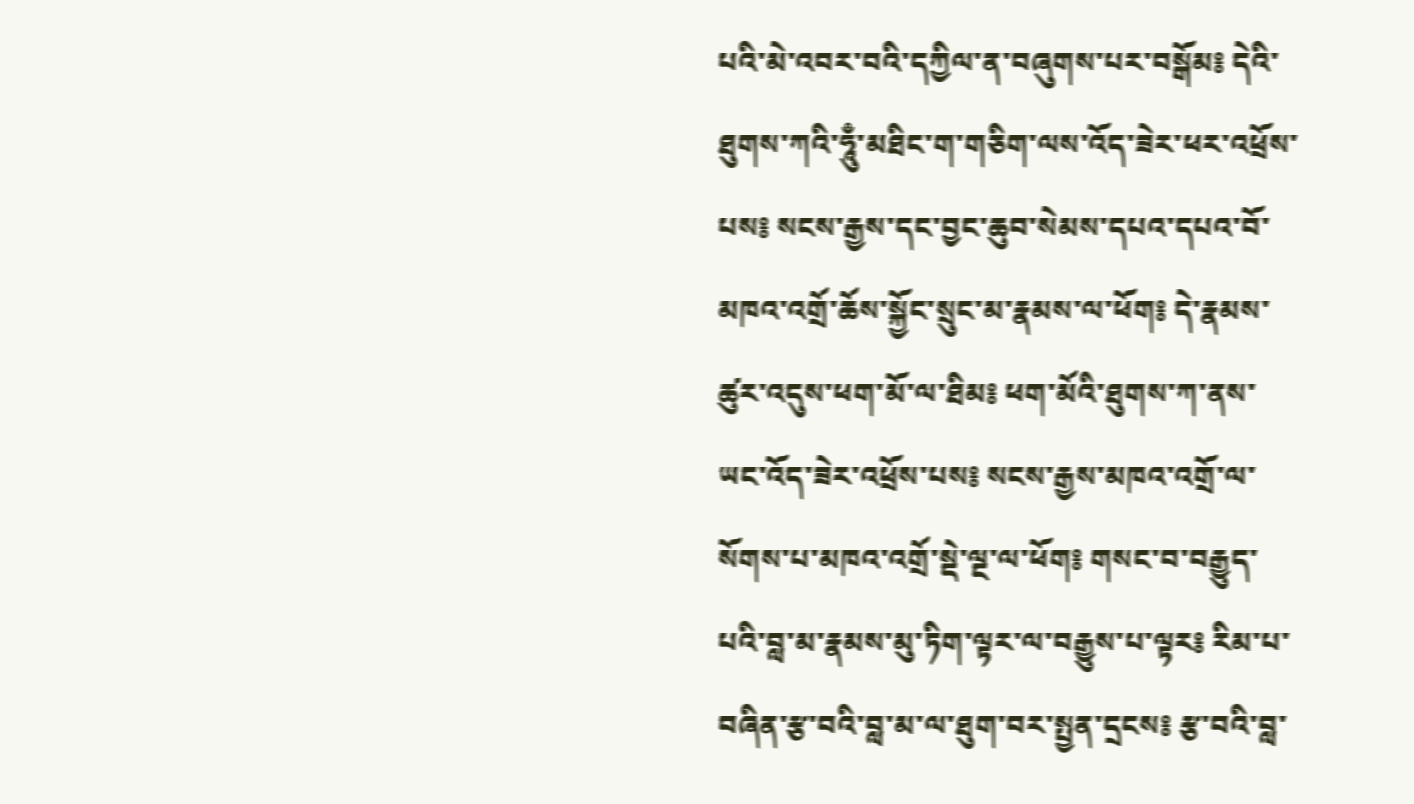པའི་མེ་འབར་བའི་དཀྱིལ་ན་བཞུགས་པར་བསྒོམ༔ དེའི་ཐུགས་ཀའི་ཧཱུྃ་མཐིང་ག་གཅིག་ལས་འོད་ཟེར་ཕར་འཕྲོས་པས༔ སངས་རྒྱས་དང་བྱང་ཆུབ་སེམས་དཔའ་དཔའ་བོ་མཁའ་འགྲོ་ཆོས་སྐྱོང་སྲུང་མ་རྣམས་ལ་ཕོག༔ དེ་རྣམས་ཚུར་འདུས་ཕག་མོ་ལ་ཐིམ༔ ཕག་མོའི་ཐུགས་ཀ་ནས་ཡང་འོད་ཟེར་འཕྲོས་པས༔ སངས་རྒྱས་མཁའ་འགྲོ་ལ་སོགས་པ་མཁའ་འགྲོ་སྡེ་ལྔ་ལ་ཕོག༔ གསང་བ་བརྒྱུད་པའི་བླ་མ་རྣམས་མུ་ཏིག་ལྟར་ལ་བརྒྱུས་པ་ལྟར༔ རིམ་པ་བཞིན་རྩ་བའི་བླ་མ་ལ་ཐུག་བར་སྤྱན་དྲངས༔ རྩ་བའི་བླ་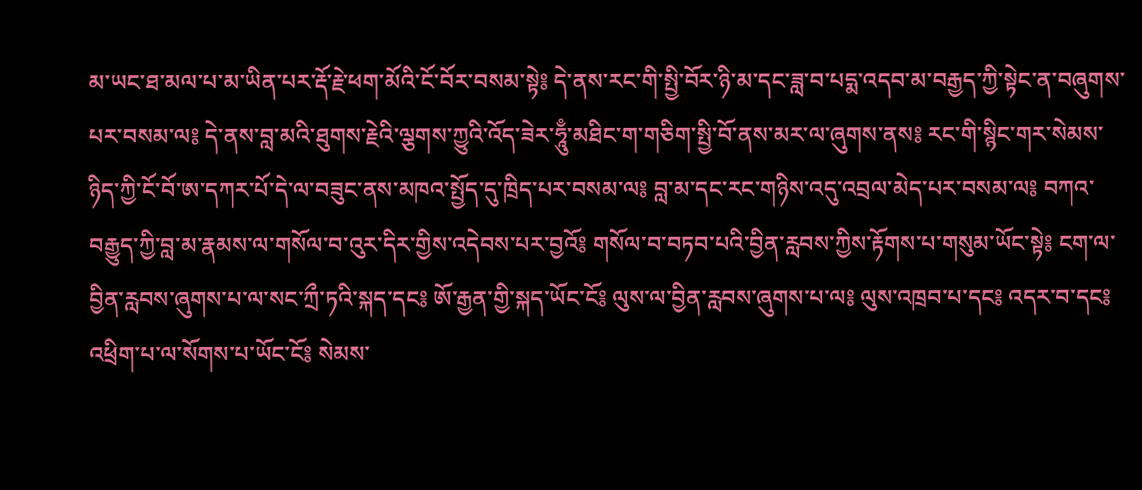མ་ཡང་ཐ་མལ་པ་མ་ཡིན་པར་རྡོ་རྗེ་ཕག་མོའི་ངོ་བོར་བསམ་སྟེ༔ དེ་ནས་རང་གི་སྤྱི་བོར་ཉི་མ་དང་ཟླ་བ་པདྨ་འདབ་མ་བརྒྱད་ཀྱི་སྟེང་ན་བཞུགས་པར་བསམ་ལ༔ དེ་ནས་བླ་མའི་ཐུགས་རྗེའི་ལྕགས་ཀྱུའི་འོད་ཟེར་ཧཱུྃ་མཐིང་ག་གཅིག་སྤྱི་བོ་ནས་མར་ལ་ཞུགས་ནས༔ རང་གི་སྙིང་གར་སེམས་ཉིད་ཀྱི་ངོ་བོ་ཨ་དཀར་པོ་དེ་ལ་བཟུང་ནས་མཁའ་སྤྱོད་དུ་ཁྲིད་པར་བསམ་ལ༔ བླ་མ་དང་རང་གཉིས་འདུ་འབྲལ་མེད་པར་བསམ་ལ༔ བཀའ་བརྒྱུད་ཀྱི་བླ་མ་རྣམས་ལ་གསོལ་བ་འུར་དིར་གྱིས་འདེབས་པར་བྱའོ༔ གསོལ་བ་བཏབ་པའི་བྱིན་རླབས་ཀྱིས་རྟོགས་པ་གསུམ་ཡོང་སྟེ༔ ངག་ལ་བྱིན་རླབས་ཞུགས་པ་ལ་སང་ཀྲྀ་ཏའི་སྐད་དང༔ ཨོ་རྒྱན་གྱི་སྐད་ཡོང་ངོ༔ ལུས་ལ་བྱིན་རླབས་ཞུགས་པ་ལ༔ ལུས་འཁྲབ་པ་དང༔ འདར་བ་དང༔ འཕྲིག་པ་ལ་སོགས་པ་ཡོང་ངོ༔ སེམས་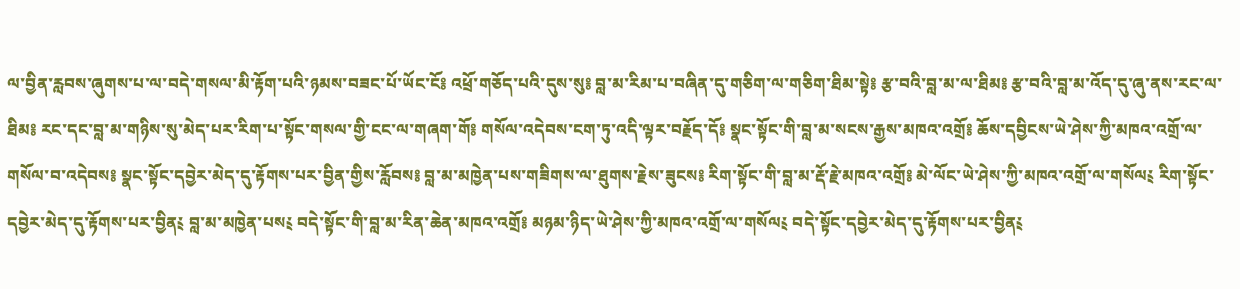ལ་བྱིན་རླབས་ཞུགས་པ་ལ་བདེ་གསལ་མི་རྟོག་པའི་ཉམས་བཟང་པོ་ཡོང་ངོ༔ འཕྲོ་གཅོད་པའི་དུས་སུ༔ བླ་མ་རིམ་པ་བཞིན་དུ་གཅིག་ལ་གཅིག་ཐིམ་སྟེ༔ རྩ་བའི་བླ་མ་ལ་ཐིམ༔ རྩ་བའི་བླ་མ་འོད་དུ་ཞུ་ནས་རང་ལ་ཐིམ༔ རང་དང་བླ་མ་གཉིས་སུ་མེད་པར་རིག་པ་སྟོང་གསལ་གྱི་ངང་ལ་གཞག་གོ༔ གསོལ་འདེབས་ངག་ཏུ་འདི་ལྟར་བརྗོད་དོ༔ སྣང་སྟོང་གི་བླ་མ་སངས་རྒྱས་མཁའ་འགྲོ༔ ཆོས་དབྱིངས་ཡེ་ཤེས་ཀྱི་མཁའ་འགྲོ་ལ་གསོལ་བ་འདེབས༔ སྣང་སྟོང་དབྱེར་མེད་དུ་རྟོགས་པར་བྱིན་གྱིས་རློབས༔ བླ་མ་མཁྱེན་པས་གཟིགས་ལ་ཐུགས་རྗེས་ཟུངས༔ རིག་སྟོང་གི་བླ་མ་རྡོ་རྗེ་མཁའ་འགྲོ༔ མེ་ལོང་ཡེ་ཤེས་ཀྱི་མཁའ་འགྲོ་ལ་གསོལ༴ རིག་སྟོང་དབྱེར་མེད་དུ་རྟོགས་པར་བྱིན༴ བླ་མ་མཁྱེན་པས༴ བདེ་སྟོང་གི་བླ་མ་རིན་ཆེན་མཁའ་འགྲོ༔ མཉམ་ཉིད་ཡེ་ཤེས་ཀྱི་མཁའ་འགྲོ་ལ་གསོལ༴ བདེ་སྟོང་དབྱེར་མེད་དུ་རྟོགས་པར་བྱིན༴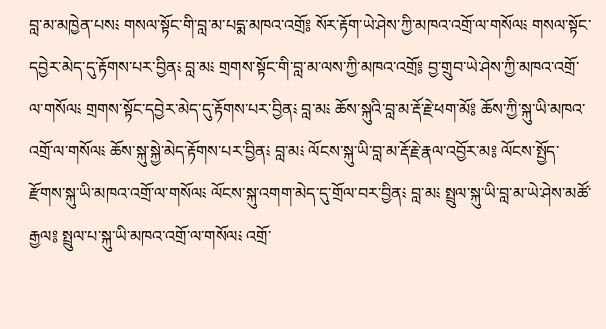བླ་མ་མཁྱེན་པས༴ གསལ་སྟོང་གི་བླ་མ་པདྨ་མཁའ་འགྲོ༔ སོར་རྟོག་ཡེ་ཤེས་ཀྱི་མཁའ་འགྲོ་ལ་གསོལ༴ གསལ་སྟོང་དབྱེར་མེད་དུ་རྟོགས་པར་བྱིན༴ བླ་མ༴ གྲགས་སྟོང་གི་བླ་མ་ལས་ཀྱི་མཁའ་འགྲོ༔ བྱ་གྲུབ་ཡེ་ཤེས་ཀྱི་མཁའ་འགྲོ་ལ་གསོལ༴ གྲགས་སྟོང་དབྱེར་མེད་དུ་རྟོགས་པར་བྱིན༴ བླ་མ༴ ཆོས་སྐུའི་བླ་མ་རྡོ་རྗེ་ཕག་མོ༔ ཆོས་ཀྱི་སྐུ་ཡི་མཁའ་འགྲོ་ལ་གསོལ༴ ཆོས་སྐུ་སྐྱེ་མེད་རྟོགས་པར་བྱིན༴ བླ་མ༴ ལོངས་སྐུ་ཡི་བླ་མ་རྡོ་རྗེ་རྣལ་འབྱོར་མ༔ ལོངས་སྤྱོད་རྫོགས་སྐུ་ཡི་མཁའ་འགྲོ་ལ་གསོལ༴ ལོངས་སྐུ་འགག་མེད་དུ་གྲོལ་བར་བྱིན༴ བླ་མ༴ སྤྲུལ་སྐུ་ཡི་བླ་མ་ཡེ་ཤེས་མཚོ་རྒྱལ༔ སྤྲུལ་པ་སྐུ་ཡི་མཁའ་འགྲོ་ལ་གསོལ༴ འགྲོ་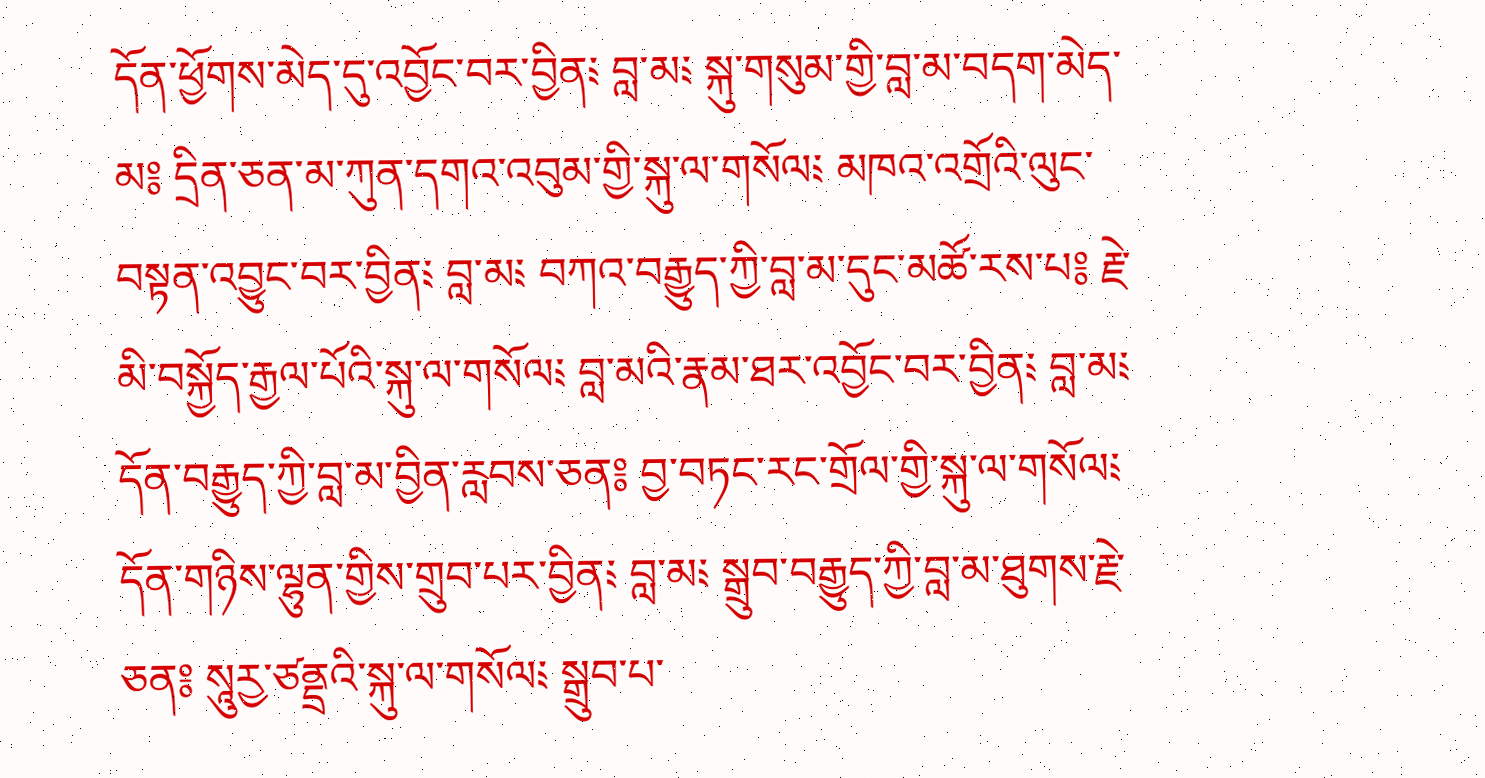དོན་ཕྱོགས་མེད་དུ་འབྱོང་བར་བྱིན༴ བླ་མ༴ སྐུ་གསུམ་གྱི་བླ་མ་བདག་མེད་མ༔ དྲིན་ཅན་མ་ཀུན་དགའ་འབུམ་གྱི་སྐུ་ལ་གསོལ༴ མཁའ་འགྲོའི་ལུང་བསྟན་འབྱུང་བར་བྱིན༴ བླ་མ༴ བཀའ་བརྒྱུད་ཀྱི་བླ་མ་དུང་མཚོ་རས་པ༔ རྗེ་མི་བསྐྱོད་རྒྱལ་པོའི་སྐུ་ལ་གསོལ༴ བླ་མའི་རྣམ་ཐར་འབྱོང་བར་བྱིན༴ བླ་མ༴ དོན་བརྒྱུད་ཀྱི་བླ་མ་བྱིན་རླབས་ཅན༔ བྱ་བཏང་རང་གྲོལ་གྱི་སྐུ་ལ་གསོལ༴ དོན་གཉིས་ལྷུན་གྱིས་གྲུབ་པར་བྱིན༴ བླ་མ༴ སྒྲུབ་བརྒྱུད་ཀྱི་བླ་མ་ཐུགས་རྗེ་ཅན༔ སཱུརྱ་ཙནྡྲའི་སྐུ་ལ་གསོལ༴ སྒྲུབ་པ་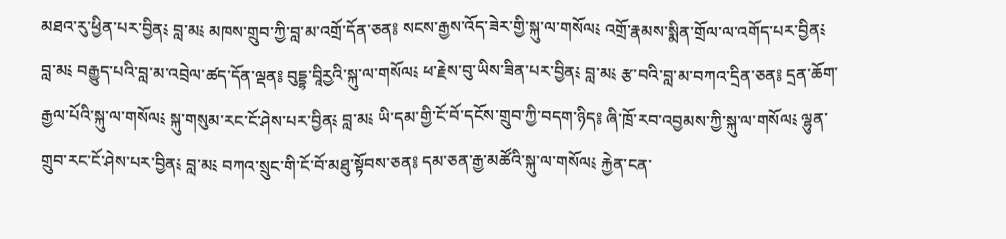མཐའ་རུ་ཕྱིན་པར་བྱིན༴ བླ་མ༴ མཁས་གྲུབ་ཀྱི་བླ་མ་འགྲོ་དོན་ཅན༔ སངས་རྒྱས་འོད་ཟེར་གྱི་སྐུ་ལ་གསོལ༴ འགྲོ་རྣམས་སྨིན་གྲོལ་ལ་འགོད་པར་བྱིན༴ བླ་མ༴ བརྒྱུད་པའི་བླ་མ་འབྲེལ་ཚད་དོན་ལྡན༔ བུདྡྷ་བཱིརྱའི་སྐུ་ལ་གསོལ༴ ཕ་རྗེས་བུ་ཡིས་ཟིན་པར་བྱིན༴ བླ་མ༴ རྩ་བའི་བླ་མ་བཀའ་དྲིན་ཅན༔ དྲན་ཆོག་རྒྱལ་པོའི་སྐུ་ལ་གསོལ༴ སྐུ་གསུམ་རང་ངོ་ཤེས་པར་བྱིན༴ བླ་མ༴ ཡི་དམ་གྱི་ངོ་བོ་དངོས་གྲུབ་ཀྱི་བདག་ཉིད༔ ཞི་ཁྲོ་རབ་འབྱམས་ཀྱི་སྐུ་ལ་གསོལ༴ ལྷུན་གྲུབ་རང་ངོ་ཤེས་པར་བྱིན༴ བླ་མ༴ བཀའ་སྲུང་གི་ངོ་བོ་མཐུ་སྟོབས་ཅན༔ དམ་ཅན་རྒྱ་མཚོའི་སྐུ་ལ་གསོལ༴ རྐྱེན་ངན་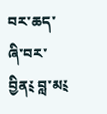བར་ཆད་ཞི་བར་བྱིན༴ བླ་མ༴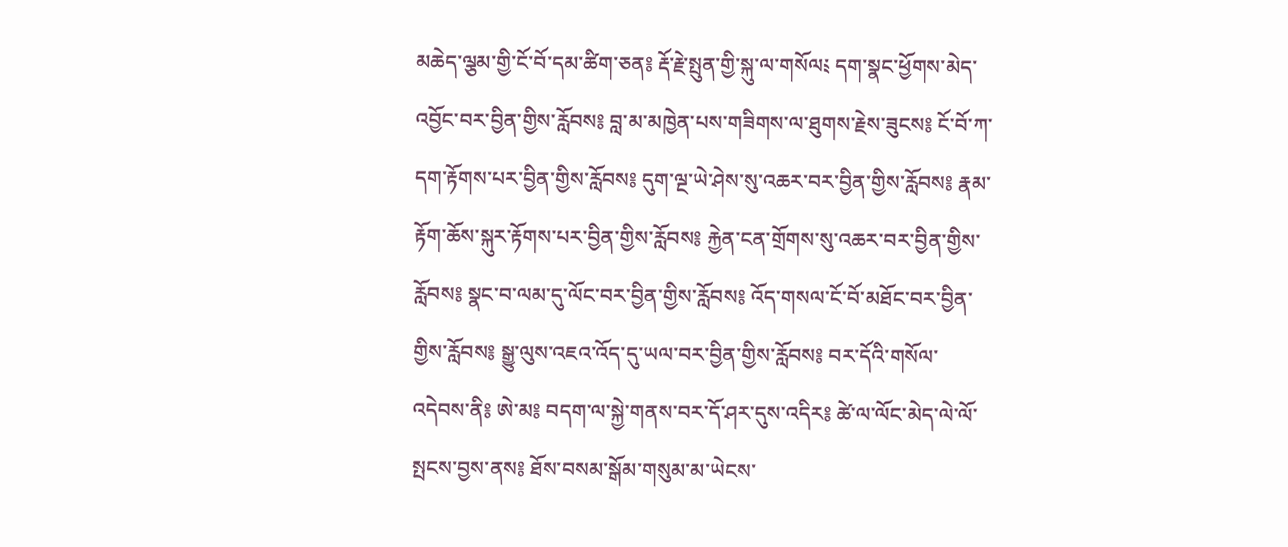མཆེད་ལྕམ་གྱི་ངོ་བོ་དམ་ཚིག་ཅན༔ རྡོ་རྗེ་སྤུན་གྱི་སྐུ་ལ་གསོལ༴ དག་སྣང་ཕྱོགས་མེད་འབྱོང་བར་བྱིན་གྱིས་རློབས༔ བླ་མ་མཁྱེན་པས་གཟིགས་ལ་ཐུགས་རྗེས་ཟུངས༔ ངོ་བོ་ཀ་དག་རྟོགས་པར་བྱིན་གྱིས་རློབས༔ དུག་ལྔ་ཡེ་ཤེས་སུ་འཆར་བར་བྱིན་གྱིས་རློབས༔ རྣམ་རྟོག་ཆོས་སྐུར་རྟོགས་པར་བྱིན་གྱིས་རློབས༔ རྐྱེན་ངན་གྲོགས་སུ་འཆར་བར་བྱིན་གྱིས་རློབས༔ སྣང་བ་ལམ་དུ་ལོང་བར་བྱིན་གྱིས་རློབས༔ འོད་གསལ་ངོ་བོ་མཐོང་བར་བྱིན་གྱིས་རློབས༔ སྒྱུ་ལུས་འཇའ་འོད་དུ་ཡལ་བར་བྱིན་གྱིས་རློབས༔ བར་དོའི་གསོལ་འདེབས་ནི༔ ཨེ་མ༔ བདག་ལ་སྐྱེ་གནས་བར་དོ་ཤར་དུས་འདིར༔ ཚེ་ལ་ལོང་མེད་ལེ་ལོ་སྤངས་བྱས་ནས༔ ཐོས་བསམ་སྒོམ་གསུམ་མ་ཡེངས་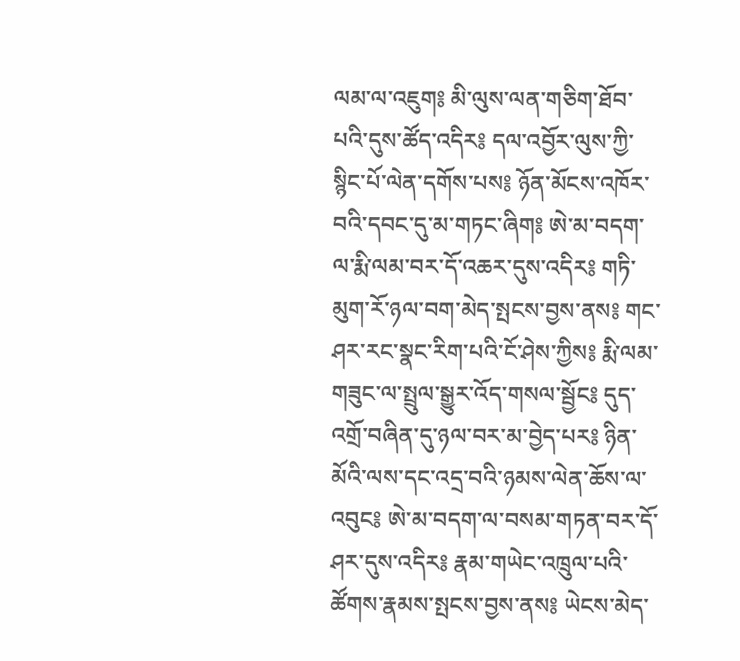ལམ་ལ་འཇུག༔ མི་ལུས་ལན་གཅིག་ཐོབ་པའི་དུས་ཚོད་འདིར༔ དལ་འབྱོར་ལུས་ཀྱི་སྙིང་པོ་ལེན་དགོས་པས༔ ཉོན་མོངས་འཁོར་བའི་དབང་དུ་མ་གཏང་ཞིག༔ ཨེ་མ་བདག་ལ་རྨི་ལམ་བར་དོ་འཆར་དུས་འདིར༔ གཏི་མུག་རོ་ཉལ་བག་མེད་སྤངས་བྱས་ནས༔ གང་ཤར་རང་སྣང་རིག་པའི་ངོ་ཤེས་ཀྱིས༔ རྨི་ལམ་གཟུང་ལ་སྤྲུལ་སྒྱུར་འོད་གསལ་སྦྱོང༔ དུད་འགྲོ་བཞིན་དུ་ཉལ་བར་མ་བྱེད་པར༔ ཉིན་མོའི་ལས་དང་འདྲ་བའི་ཉམས་ལེན་ཆོས་ལ་འབུང༔ ཨེ་མ་བདག་ལ་བསམ་གཏན་བར་དོ་ཤར་དུས་འདིར༔ རྣམ་གཡེང་འཁྲུལ་པའི་ཚོགས་རྣམས་སྤངས་བྱས་ནས༔ ཡེངས་མེད་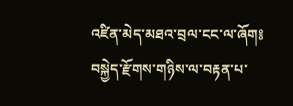འཛིན་མེད་མཐའ་བྲལ་ངང་ལ་ཞོག༔ བསྐྱེད་རྫོགས་གཉིས་ལ་བརྟན་པ་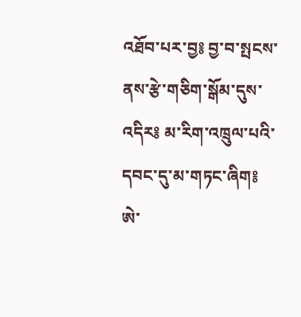འཐོབ་པར་བྱ༔ བྱ་བ་སྤངས་ནས་རྩེ་གཅིག་སྒོམ་དུས་འདིར༔ མ་རིག་འཁྲུལ་པའི་དབང་དུ་མ་གཏང་ཞིག༔ ཨེ་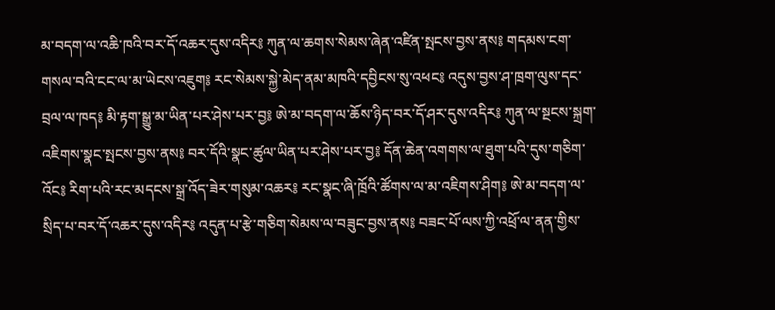མ་བདག་ལ་འཆི་ཁའི་བར་དོ་འཆར་དུས་འདིར༔ ཀུན་ལ་ཆགས་སེམས་ཞེན་འཛིན་སྤངས་བྱས་ནས༔ གདམས་ངག་གསལ་བའི་ངང་ལ་མ་ཡེངས་འཇུག༔ རང་སེམས་སྐྱེ་མེད་ནམ་མཁའི་དབྱིངས་སུ་འཕང༔ འདུས་བྱས་ཤ་ཁྲག་ལུས་དང་བྲལ་ལ་ཁད༔ མི་རྟག་སྒྱུ་མ་ཡིན་པར་ཤེས་པར་བྱ༔ ཨེ་མ་བདག་ལ་ཆོས་ཉིད་བར་དོ་ཤར་དུས་འདིར༔ ཀུན་ལ་སྔངས་སྐྲག་འཇིགས་སྣང་སྤངས་བྱས་ནས༔ བར་དོའི་སྣང་ཚུལ་ཡིན་པར་ཤེས་པར་བྱ༔ དོན་ཆེན་འགགས་ལ་ཐུག་པའི་དུས་གཅིག་འོང༔ རིག་པའི་རང་མདངས་སྒྲ་འོད་ཟེར་གསུམ་འཆར༔ རང་སྣང་ཞི་ཁྲོའི་ཚོགས་ལ་མ་འཇིགས་ཤིག༔ ཨེ་མ་བདག་ལ་སྲིད་པ་བར་དོ་འཆར་དུས་འདིར༔ འདུན་པ་རྩེ་གཅིག་སེམས་ལ་བཟུང་བྱས་ནས༔ བཟང་པོ་ལས་ཀྱི་འཕྲོ་ལ་ནན་གྱིས་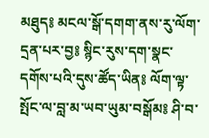མཐུད༔ མངལ་སྒོ་དགག་ནས་རུ་ལོག་དྲན་པར་བྱ༔ སྙིང་རུས་དག་སྣང་དགོས་པའི་དུས་ཚོད་ཡིན༔ ལོག་ལྟ་སྤོང་ལ་བླ་མ་ཡབ་ཡུམ་བསྒོམ༔ ཤི་བ་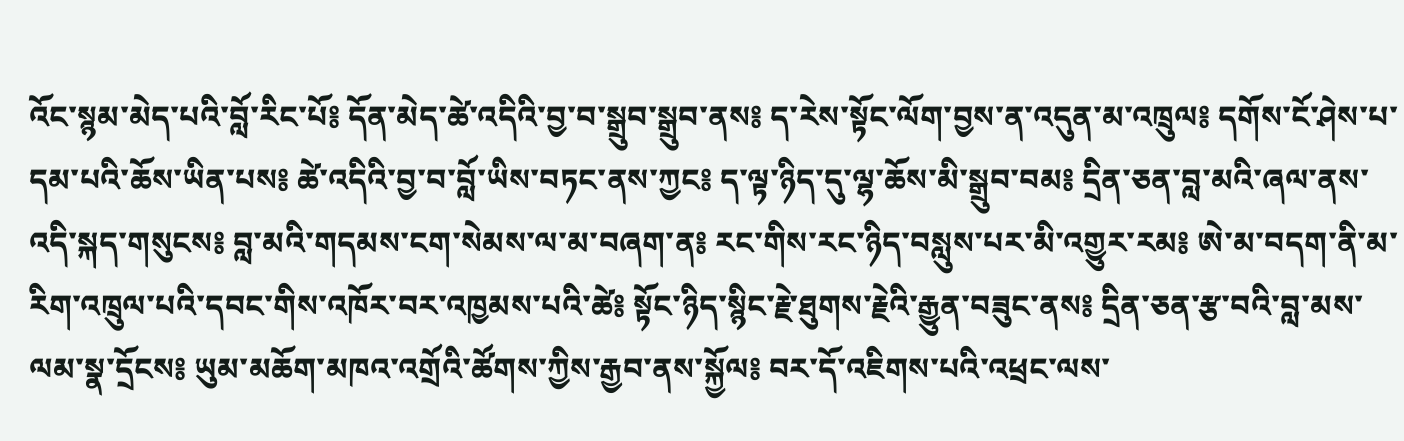འོང་སྙམ་མེད་པའི་བློ་རིང་པོ༔ དོན་མེད་ཚེ་འདིའི་བྱ་བ་སྒྲུབ་སྒྲུབ་ནས༔ ད་རེས་སྟོང་ལོག་བྱས་ན་འདུན་མ་འཁྲུལ༔ དགོས་ངོ་ཤེས་པ་དམ་པའི་ཆོས་ཡིན་པས༔ ཚེ་འདིའི་བྱ་བ་བློ་ཡིས་བཏང་ནས་ཀྱང༔ ད་ལྟ་ཉིད་དུ་ལྷ་ཆོས་མི་སྒྲུབ་བམ༔ དྲིན་ཅན་བླ་མའི་ཞལ་ནས་འདི་སྐད་གསུངས༔ བླ་མའི་གདམས་ངག་སེམས་ལ་མ་བཞག་ན༔ རང་གིས་རང་ཉིད་བསླུས་པར་མི་འགྱུར་རམ༔ ཨེ་མ་བདག་ནི་མ་རིག་འཁྲུལ་པའི་དབང་གིས་འཁོར་བར་འཁྱམས་པའི་ཚེ༔ སྟོང་ཉིད་སྙིང་རྗེ་ཐུགས་རྗེའི་རྒྱུན་བཟུང་ནས༔ དྲིན་ཅན་རྩ་བའི་བླ་མས་ལམ་སྣ་དྲོངས༔ ཡུམ་མཆོག་མཁའ་འགྲོའི་ཚོགས་ཀྱིས་རྒྱབ་ནས་སྐྱོལ༔ བར་དོ་འཇིགས་པའི་འཕྲང་ལས་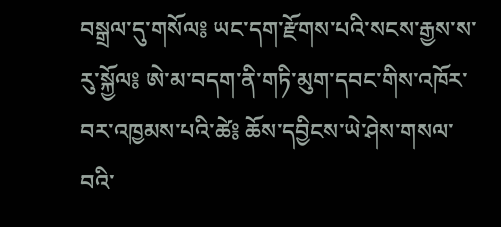བསྒྲལ་དུ་གསོལ༔ ཡང་དག་རྫོགས་པའི་སངས་རྒྱས་ས་རུ་སྐྱོལ༔ ཨེ་མ་བདག་ནི་གཏི་མུག་དབང་གིས་འཁོར་བར་འཁྱམས་པའི་ཚེ༔ ཆོས་དབྱིངས་ཡེ་ཤེས་གསལ་བའི་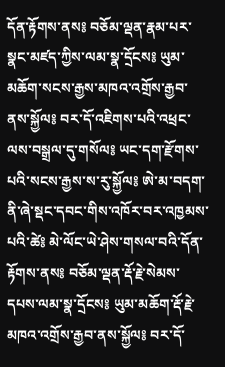དོན་རྟོགས་ནས༔ བཅོམ་ལྡན་རྣམ་པར་སྣང་མཛད་ཀྱིས་ལམ་སྣ་དྲོངས༔ ཡུམ་མཆོག་སངས་རྒྱས་མཁའ་འགྲོས་རྒྱབ་ནས་སྐྱོལ༔ བར་དོ་འཇིགས་པའི་འཕྲང་ལས་བསྒྲལ་དུ་གསོལ༔ ཡང་དག་རྫོགས་པའི་སངས་རྒྱས་ས་རུ་སྐྱོལ༔ ཨེ་མ་བདག་ནི་ཞེ་སྡང་དབང་གིས་འཁོར་བར་འཁྱམས་པའི་ཚེ༔ མེ་ལོང་ཡེ་ཤེས་གསལ་བའི་དོན་རྟོགས་ནས༔ བཅོམ་ལྡན་རྡོ་རྗེ་སེམས་དཔས་ལམ་སྣ་དྲོངས༔ ཡུམ་མཆོག་རྡོ་རྗེ་མཁའ་འགྲོས་རྒྱབ་ནས་སྐྱོལ༔ བར་དོ་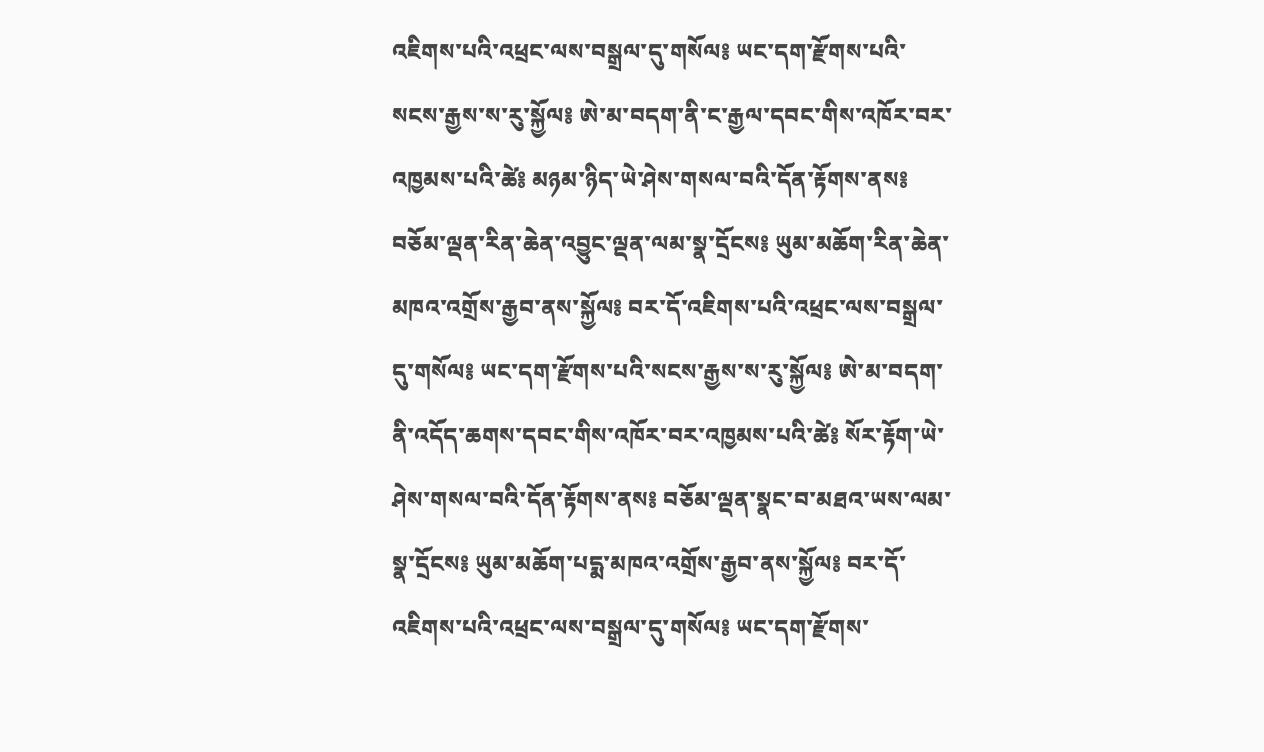འཇིགས་པའི་འཕྲང་ལས་བསྒྲལ་དུ་གསོལ༔ ཡང་དག་རྫོགས་པའི་སངས་རྒྱས་ས་རུ་སྐྱོལ༔ ཨེ་མ་བདག་ནི་ང་རྒྱལ་དབང་གིས་འཁོར་བར་འཁྱམས་པའི་ཚེ༔ མཉམ་ཉིད་ཡེ་ཤེས་གསལ་བའི་དོན་རྟོགས་ནས༔ བཅོམ་ལྡན་རིན་ཆེན་འབྱུང་ལྡན་ལམ་སྣ་དྲོངས༔ ཡུམ་མཆོག་རིན་ཆེན་མཁའ་འགྲོས་རྒྱབ་ནས་སྐྱོལ༔ བར་དོ་འཇིགས་པའི་འཕྲང་ལས་བསྒྲལ་དུ་གསོལ༔ ཡང་དག་རྫོགས་པའི་སངས་རྒྱས་ས་རུ་སྐྱོལ༔ ཨེ་མ་བདག་ནི་འདོད་ཆགས་དབང་གིས་འཁོར་བར་འཁྱམས་པའི་ཚེ༔ སོར་རྟོག་ཡེ་ཤེས་གསལ་བའི་དོན་རྟོགས་ནས༔ བཅོམ་ལྡན་སྣང་བ་མཐའ་ཡས་ལམ་སྣ་དྲོངས༔ ཡུམ་མཆོག་པདྨ་མཁའ་འགྲོས་རྒྱབ་ནས་སྐྱོལ༔ བར་དོ་འཇིགས་པའི་འཕྲང་ལས་བསྒྲལ་དུ་གསོལ༔ ཡང་དག་རྫོགས་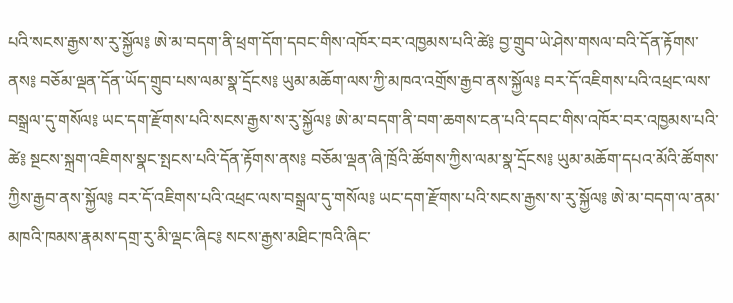པའི་སངས་རྒྱས་ས་རུ་སྐྱོལ༔ ཨེ་མ་བདག་ནི་ཕྲག་དོག་དབང་གིས་འཁོར་བར་འཁྱམས་པའི་ཚེ༔ བྱ་གྲུབ་ཡེ་ཤེས་གསལ་བའི་དོན་རྟོགས་ནས༔ བཅོམ་ལྡན་དོན་ཡོད་གྲུབ་པས་ལམ་སྣ་དྲོངས༔ ཡུམ་མཆོག་ལས་ཀྱི་མཁའ་འགྲོས་རྒྱབ་ནས་སྐྱོལ༔ བར་དོ་འཇིགས་པའི་འཕྲང་ལས་བསྒྲལ་དུ་གསོལ༔ ཡང་དག་རྫོགས་པའི་སངས་རྒྱས་ས་རུ་སྐྱོལ༔ ཨེ་མ་བདག་ནི་བག་ཆགས་ངན་པའི་དབང་གིས་འཁོར་བར་འཁྱམས་པའི་ཚེ༔ སྔངས་སྐྲག་འཇིགས་སྣང་སྤངས་པའི་དོན་རྟོགས་ནས༔ བཅོམ་ལྡན་ཞི་ཁྲོའི་ཚོགས་ཀྱིས་ལམ་སྣ་དྲོངས༔ ཡུམ་མཆོག་དཔའ་མོའི་ཚོགས་ཀྱིས་རྒྱབ་ནས་སྐྱོལ༔ བར་དོ་འཇིགས་པའི་འཕྲང་ལས་བསྒྲལ་དུ་གསོལ༔ ཡང་དག་རྫོགས་པའི་སངས་རྒྱས་ས་རུ་སྐྱོལ༔ ཨེ་མ་བདག་ལ་ནམ་མཁའི་ཁམས་རྣམས་དགྲ་རུ་མི་ལྡང་ཞིང༔ སངས་རྒྱས་མཐིང་ཁའི་ཞིང་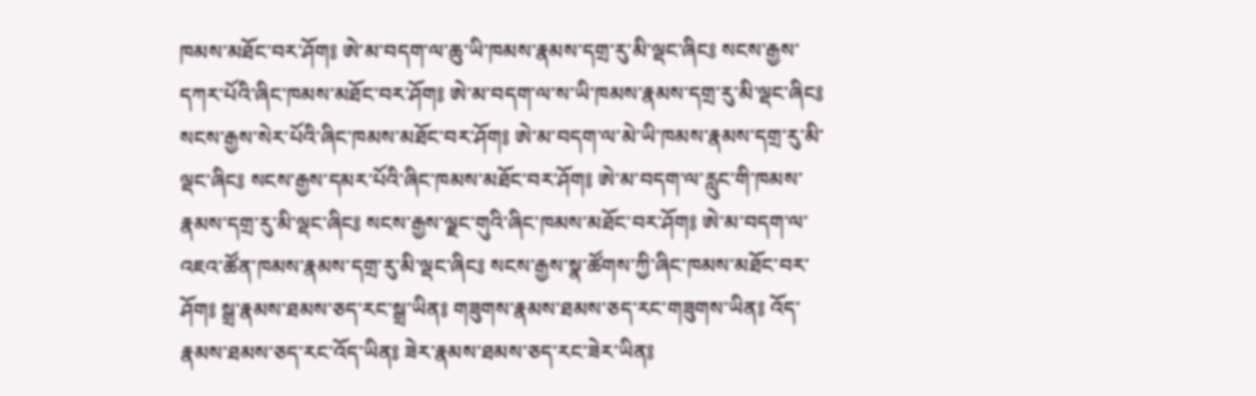ཁམས་མཐོང་བར་ཤོག༔ ཨེ་མ་བདག་ལ་ཆུ་ཡི་ཁམས་རྣམས་དགྲ་རུ་མི་ལྡང་ཞིང༔ སངས་རྒྱས་དཀར་པོའི་ཞིང་ཁམས་མཐོང་བར་ཤོག༔ ཨེ་མ་བདག་ལ་ས་ཡི་ཁམས་རྣམས་དགྲ་རུ་མི་ལྡང་ཞིང༔ སངས་རྒྱས་སེར་པོའི་ཞིང་ཁམས་མཐོང་བར་ཤོག༔ ཨེ་མ་བདག་ལ་མེ་ཡི་ཁམས་རྣམས་དགྲ་རུ་མི་ལྡང་ཞིང༔ སངས་རྒྱས་དམར་པོའི་ཞིང་ཁམས་མཐོང་བར་ཤོག༔ ཨེ་མ་བདག་ལ་རླུང་གི་ཁམས་རྣམས་དགྲ་རུ་མི་ལྡང་ཞིང༔ སངས་རྒྱས་ལྗང་གུའི་ཞིང་ཁམས་མཐོང་བར་ཤོག༔ ཨེ་མ་བདག་ལ་འཇའ་ཚོན་ཁམས་རྣམས་དགྲ་རུ་མི་ལྡང་ཞིང༔ སངས་རྒྱས་སྣ་ཚོགས་ཀྱི་ཞིང་ཁམས་མཐོང་བར་ཤོག༔ སྒྲ་རྣམས་ཐམས་ཅད་རང་སྒྲ་ཡིན༔ གཟུགས་རྣམས་ཐམས་ཅད་རང་གཟུགས་ཡིན༔ འོད་རྣམས་ཐམས་ཅད་རང་འོད་ཡིན༔ ཟེར་རྣམས་ཐམས་ཅད་རང་ཟེར་ཡིན༔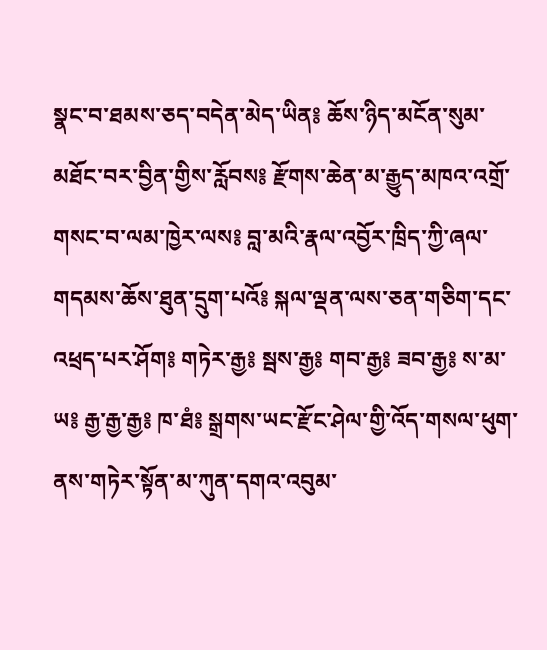སྣང་བ་ཐམས་ཅད་བདེན་མེད་ཡིན༔ ཆོས་ཉིད་མངོན་སུམ་མཐོང་བར་བྱིན་གྱིས་རློབས༔ རྫོགས་ཆེན་མ་རྒྱུད་མཁའ་འགྲོ་གསང་བ་ལམ་ཁྱེར་ལས༔ བླ་མའི་རྣལ་འབྱོར་ཁྲིད་ཀྱི་ཞལ་གདམས་ཆོས་ཐུན་དྲུག་པའོ༔ སྐལ་ལྡན་ལས་ཅན་གཅིག་དང་འཕྲད་པར་ཤོག༔ གཏེར་རྒྱ༔ སྦས་རྒྱ༔ གབ་རྒྱ༔ ཟབ་རྒྱ༔ ས་མ་ཡ༔ རྒྱ་རྒྱ་རྒྱ༔ ཁ་ཐཾ༔ སྒྲགས་ཡང་རྫོང་ཤེལ་གྱི་འོད་གསལ་ཕུག་ནས་གཏེར་སྟོན་མ་ཀུན་དགའ་འབུམ་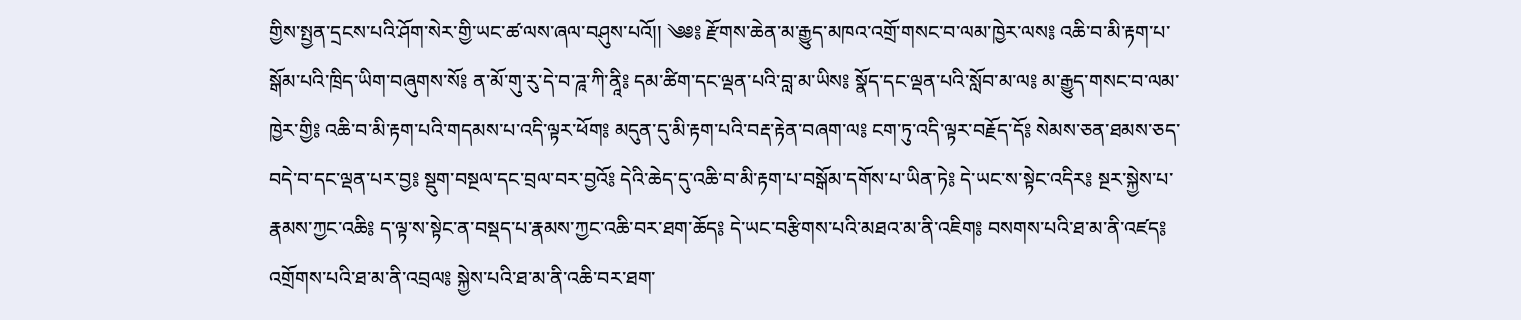གྱིས་སྤྱན་དྲངས་པའི་ཤོག་སེར་གྱི་ཡང་ཚ་ལས་ཞལ་བཤུས་པའོ།། ༄༅༔ རྫོགས་ཆེན་མ་རྒྱུད་མཁའ་འགྲོ་གསང་བ་ལམ་ཁྱེར་ལས༔ འཆི་བ་མི་རྟག་པ་སྒོམ་པའི་ཁྲིད་ཡིག་བཞུགས་སོ༔ ན་མོ་གུ་རུ་དེ་བ་ཌཱ་ཀི་ནཱི༔ དམ་ཚིག་དང་ལྡན་པའི་བླ་མ་ཡིས༔ སྣོད་དང་ལྡན་པའི་སློབ་མ་ལ༔ མ་རྒྱུད་གསང་བ་ལམ་ཁྱེར་གྱི༔ འཆི་བ་མི་རྟག་པའི་གདམས་པ་འདི་ལྟར་ཕོག༔ མདུན་དུ་མི་རྟག་པའི་བརྡ་རྟེན་བཞག་ལ༔ ངག་ཏུ་འདི་ལྟར་བརྗོད་དོ༔ སེམས་ཅན་ཐམས་ཅད་བདེ་བ་དང་ལྡན་པར་བྱ༔ སྡུག་བསྔལ་དང་བྲལ་བར་བྱའོ༔ དེའི་ཆེད་དུ་འཆི་བ་མི་རྟག་པ་བསྒོམ་དགོས་པ་ཡིན་ཏེ༔ དེ་ཡང་ས་སྟེང་འདིར༔ སྔར་སྐྱེས་པ་རྣམས་ཀྱང་འཆི༔ ད་ལྟ་ས་སྟེང་ན་བསྡད་པ་རྣམས་ཀྱང་འཆི་བར་ཐག་ཆོད༔ དེ་ཡང་བརྩིགས་པའི་མཐའ་མ་ནི་འཇིག༔ བསགས་པའི་ཐ་མ་ནི་འཛད༔ འགྲོགས་པའི་ཐ་མ་ནི་འབྲལ༔ སྐྱེས་པའི་ཐ་མ་ནི་འཆི་བར་ཐག་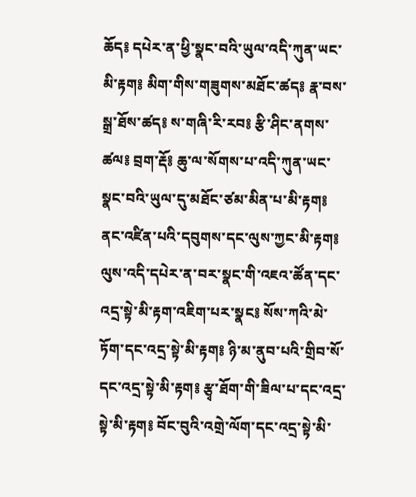ཆོད༔ དཔེར་ན་ཕྱི་སྣང་བའི་ཡུལ་འདི་ཀུན་ཡང་མི་རྟག༔ མིག་གིས་གཟུགས་མཐོང་ཚད༔ རྣ་བས་སྒྲ་ཐོས་ཚད༔ ས་གཞི་རི་རབ༔ རྩི་ཤིང་ནགས་ཚལ༔ བྲག་རྡོ༔ ཆུ་ལ་སོགས་པ་འདི་ཀུན་ཡང་སྣང་བའི་ཡུལ་དུ་མཐོང་ཙམ་མིན་པ་མི་རྟག༔ ནང་འཛིན་པའི་དབུགས་དང་ལུས་ཀྱང་མི་རྟག༔ ལུས་འདི་དཔེར་ན་བར་སྣང་གི་འཇའ་ཚོན་དང་འདྲ་སྟེ་མི་རྟག་འཇིག་པར་སྣང༔ སོས་ཀའི་མེ་ཏོག་དང་འདྲ་སྟེ་མི་རྟག༔ ཉི་མ་ནུབ་པའི་གྲིབ་སོ་དང་འདྲ་སྟེ་མི་རྟག༔ རྩྭ་ཐོག་གི་ཟིལ་པ་དང་འདྲ་སྟེ་མི་རྟག༔ བོང་བུའི་འགྲེ་ལོག་དང་འདྲ་སྟེ་མི་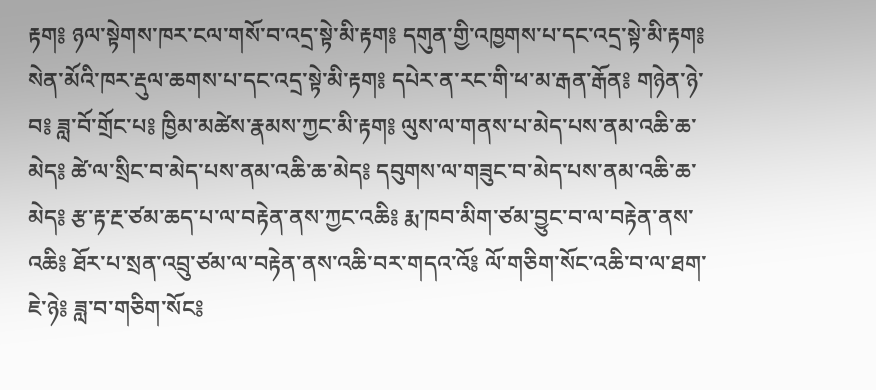རྟག༔ ཉལ་སྟེགས་ཁར་ངལ་གསོ་བ་འདྲ་སྟེ་མི་རྟག༔ དགུན་གྱི་འཁྱགས་པ་དང་འདྲ་སྟེ་མི་རྟག༔ སེན་མོའི་ཁར་རྡུལ་ཆགས་པ་དང་འདྲ་སྟེ་མི་རྟག༔ དཔེར་ན་རང་གི་ཕ་མ་རྒན་རྒོན༔ གཉེན་ཉེ་བ༔ ཟླ་བོ་གྲོང་པ༔ ཁྱིམ་མཚེས་རྣམས་ཀྱང་མི་རྟག༔ ལུས་ལ་གནས་པ་མེད་པས་ནམ་འཆི་ཆ་མེད༔ ཚེ་ལ་སྲིང་བ་མེད་པས་ནམ་འཆི་ཆ་མེད༔ དབུགས་ལ་གཟུང་བ་མེད་པས་ནམ་འཆི་ཆ་མེད༔ རྩ་རྟ་རྔ་ཙམ་ཆད་པ་ལ་བརྟེན་ནས་ཀྱང་འཆི༔ རྨ་ཁབ་མིག་ཙམ་བྱུང་བ་ལ་བརྟེན་ནས་འཆི༔ ཐོར་པ་སྲན་འབྲུ་ཙམ་ལ་བརྟེན་ནས་འཆི་བར་གདའ་འོ༔ ལོ་གཅིག་སོང་འཆི་བ་ལ་ཐག་ཇེ་ཉེ༔ ཟླ་བ་གཅིག་སོང༔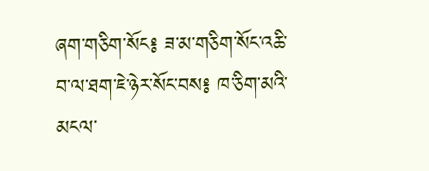ཞག་གཅིག་སོང༔ ཟ་མ་གཅིག་སོང་འཆི་བ་ལ་ཐག་ཇེ་ཉེར་སོང་བས༔ ཁ་ཅིག་མའི་མངལ་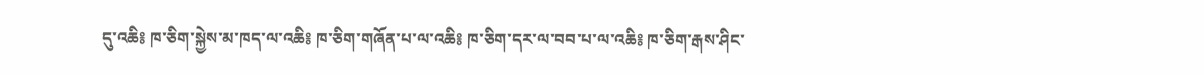དུ་འཆི༔ ཁ་ཅིག་སྐྱེས་མ་ཁད་ལ་འཆི༔ ཁ་ཅིག་གཞོན་པ་ལ་འཆི༔ ཁ་ཅིག་དར་ལ་བབ་པ་ལ་འཆི༔ ཁ་ཅིག་རྒས་ཤིང་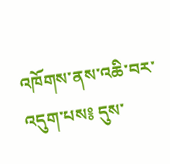འཁོགས་ནས་འཆི་བར་འདུག་པས༔ དུས་